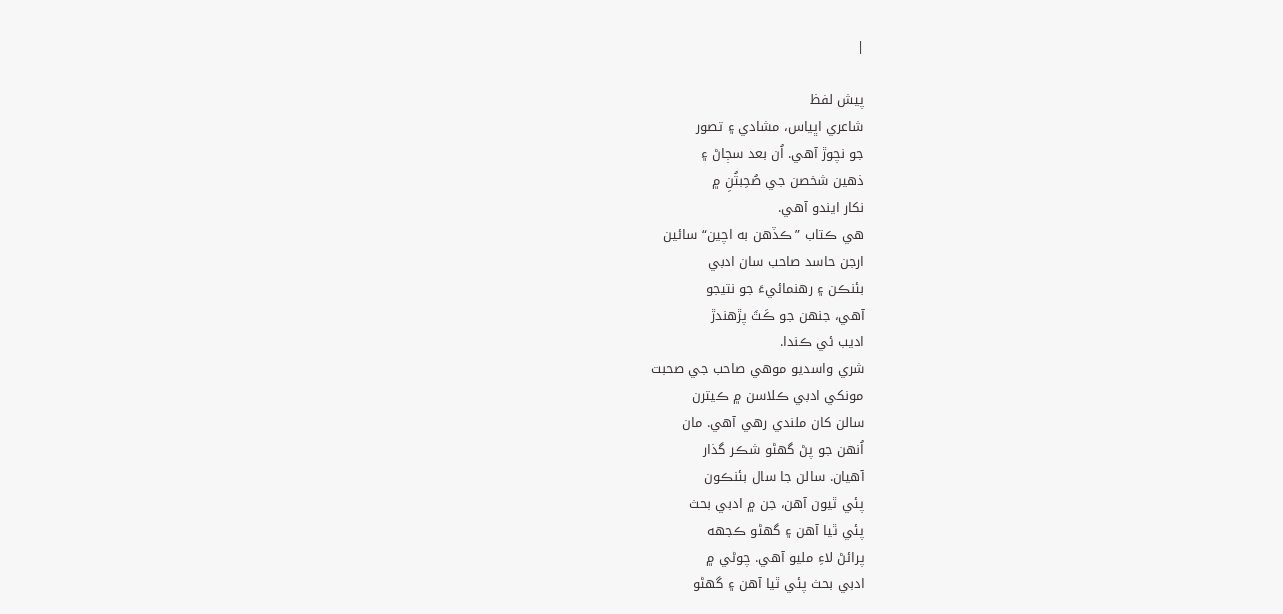|

پيش لفظ
شاعري اڀياس، مشادي ۽ تصور
جو نچوڙ آهي. اُن بعد سڄاڻ ۽
ذهين شخصن جي صُحِبتُنِ ۾
نکار ايندو آهي.
هي ڪتاب ”ڪڏهن به اچين“ سائين
ارجن حاسد صاحب سان ادبي
بئنڪن ۽ رهنمائيءَ جو نتيجو
آهي، جنهن جو ڪَٿَ پڙهندڙ
اديب ئي ڪندا.
شري واسديو موهي صاحب جي صحبت
مونکي ادبي ڪلاسن ۾ ڪيترن
سالن کان ملندي رهي آهي. مان
اُنهن جو پڻ گهڻو شڪر گذار
آهيان. سالن جا سال بئنڪون
پئي ٿيون آهن، جن ۾ ادبي بحث
پئي ٿيا آهن ۽ گهڻو ڪجهه
پرائڻ لاءِ مليو آهي. چوڻي ۾
ادبي بحث پئي ٿيا آهن ۽ گهڻو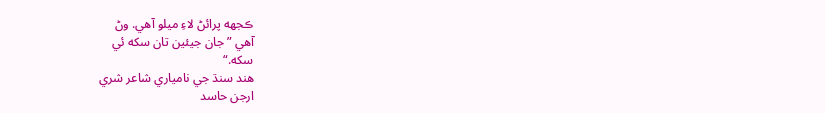ڪجهه پرائڻ لاءِ ميلو آهي. وڻ
آهي ”جان جيئين تان سکه ئي
سکه.“
هند سنڌ جي نامياري شاعر شري
ارجن حاسد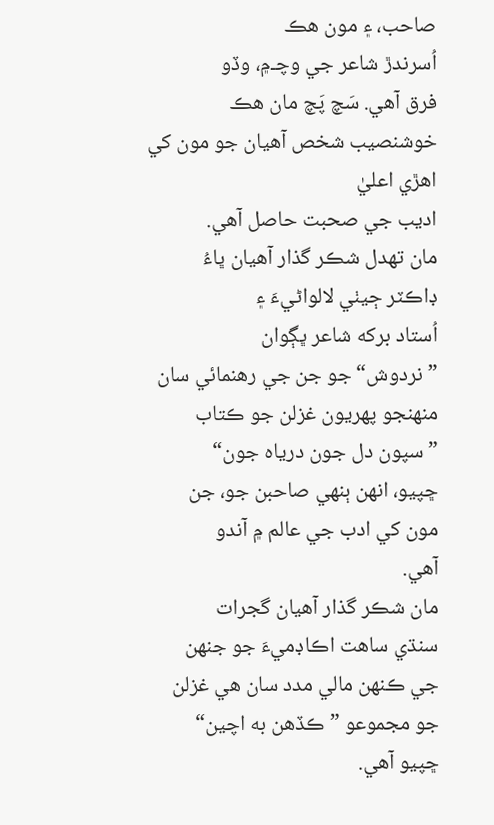صاحب، ۽ مون هڪ
اُسرندڙ شاعر جي وچـ۾، وڏو
فرق آهي. سَچ پَچ مان هڪ
خوشنصيب شخص آهيان جو مون کي
اهڙي اعليٰ
اديب جي صحبت حاصل آهي.
مان تهدل شڪر گذار آهيان ڀاءُ
ڊاڪٽر ڄيٺي لالواڻيءَ ۽
اُستاد برکه شاعر ڀڳوان
”نردوش“ جو جن جي رهنمائي سان
منهنجو پهريون غزلن جو ڪتاب
”سپون دل جون درياه جون“
ڇپيو، انهن ٻنهي صاحبن جو، جن
مون کي ادب جي عالم ۾ آندو
آهي.
مان شڪر گذار آهيان گجرات
سنڌي ساهت اڪاڊميءَ جو جنهن
جي ڪنهن مالي مدد سان هي غزلن
جو مجموعو ”ڪڏهن به اچين“
ڇپيو آهي.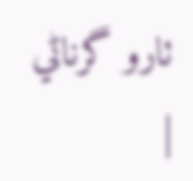ٺارو گرناڻي
|